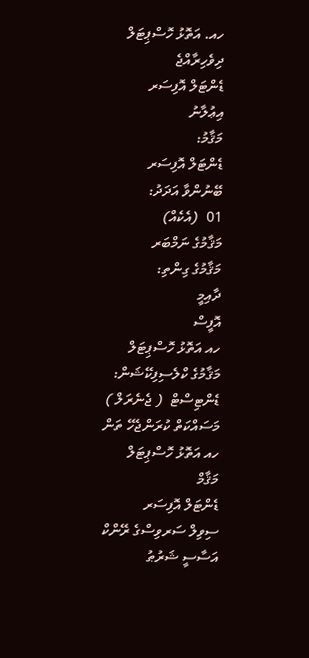ހއ. އަތޮޅު ހޮސްޕިޓަލް
ދިވެހިރާއްޖެ
ޑެންޓަލް އޮފިސަރ
އިޢުލާނު
މަޤާމު:
ޑެންޓަލް އޮފިސަރ
ބޭނުންވާ އަދަދު:
01  (އެކެއް)
މަޤާމުގެ ނަމްބަރ
މަޤާމުގެ ގިންތި:
ދާއިމީ
އޮފީސް
ހއ އަތޮޅު ހޮސްޕިޓަލް
މަޤާމުގެ ކްލެސިފިކޭޝަން:
ޑެންޓިސްޓް  ( ޖެނެރަލް )
މަސައްކަތް ކުރަންޖެހޭ ތަން
ހއ އަތޮޅު ހޮސްޕިޓަލް
މަޤާމް
ޑެންޓަލް އޮފިސަރ
ސިވިލް ސަރވިސްގެ ރޭންކް
އަސާސީ ޝަރުޠު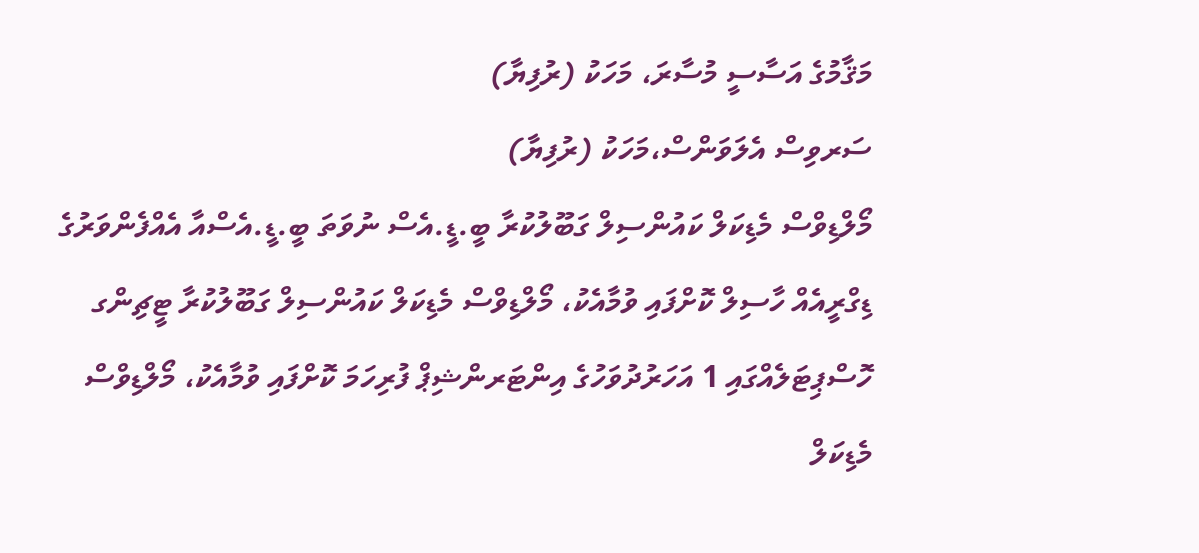މަޤާމުގެ އަސާސީ މުސާރަ، މަހަކު (ރުފިޔާ)
ސަރވިސް އެލަވަންސް،މަހަކު (ރުފިޔާ)
މޯލްޑިވްސް މެޑިކަލް ކައުންސިލް ގަބޫލުކުރާ ބީ.ޑީ.އެސް ނުވަތަ ބީ.ޑީ.އެސްއާ އެއްފެންވަރުގެ ޑިގްރީއެއް ހާސިލް ކޮށްފައި ވުމާއެކު، މޯލްޑިވްސް މެޑިކަލް ކައުންސިލް ގަބޫލުކުރާ ޓީޗިންގ ހޮސްޕިޓަލެއްގައި 1 އަހަރުދުވަހުގެ އިންޓަރންޝިޕް ފުރިހަމަ ކޮށްފައި ވުމާއެކު، މޯލްޑިވްސް މެޑިކަލް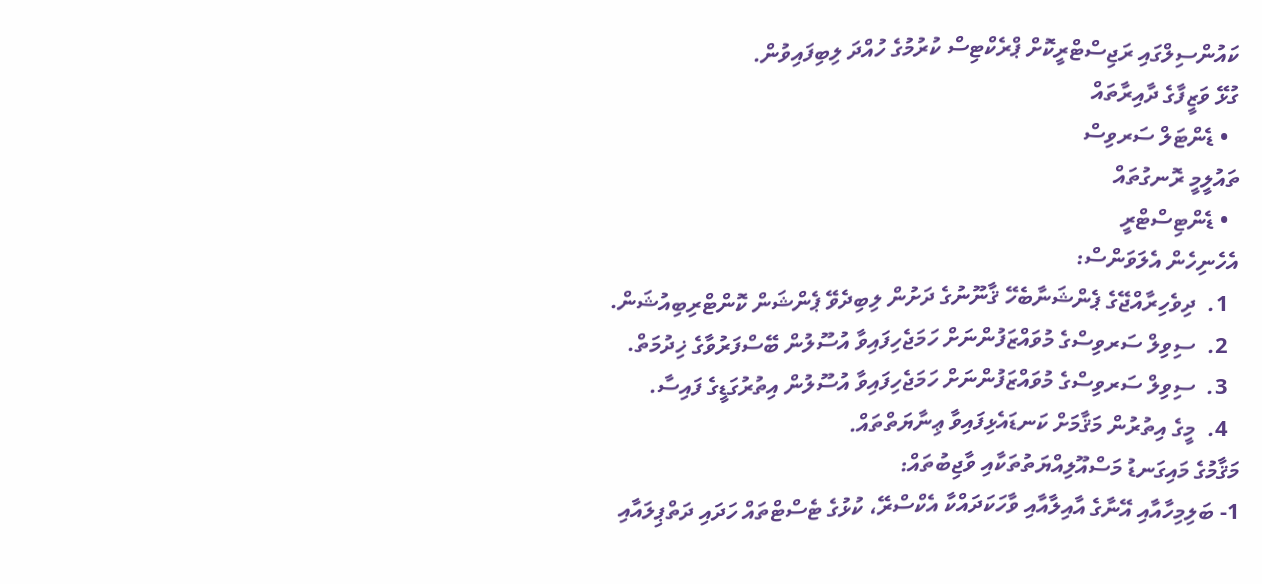ކައުންސިލްގައި ރަޖިސްޓްރީކޮށް ޕްރެކްޓިސް ކުރުމުގެ ހުއްދަ ލިބިފައިވުން.
ގުޅޭ ވަޒީފާގެ ދާއިރާތައް
  • ޑެންޓަލް ސަރވިސް
ތައުލީމީ ރޮނގުތައް
  • ޑެންޓިސްޓްރީ
އެހެނިހެން އެލަވަންސް:
  1.  ދިވެހިރާއްޖޭގެ ޕެންޝަނާބެހޭ ޤާނޫނުގެ ދަށުން ލިބިދެވޭ ޕެންޝަން ކޮންޓްރިބިއުޝަން.
  2.  ސިވިލް ސަރވިސްގެ މުވައްޒަފުންނަށް ހަމަޖެހިފައިވާ އުސޫލުން ބޭސްފަރުވާގެ ޚިދުމަތް.
  3.  ސިވިލް ސަރވިސްގެ މުވައްޒަފުންނަށް ހަމަޖެހިފައިވާ އުސޫލުން އިތުރުގަޑީގެ ފައިސާ.
  4.  މީގެ އިތުރުން މަޤާމަށް ކަނޑައެޅިފައިވާ ޢިނާޔަތްތައް.
މަޤާމުގެ މައިގަނޑު މަސްއޫލިއްޔަތުތަކާއި ވާޖިބުތައް:
1- ބަލިމިހާއާއި އޭނާގެ އާއިލާއާއި ވާހަކަދައްކާ އެކްސްރޭ، ކުޅުގެ ޓެސްޓްތައް ހަދައި ދަތްޕިލައާއި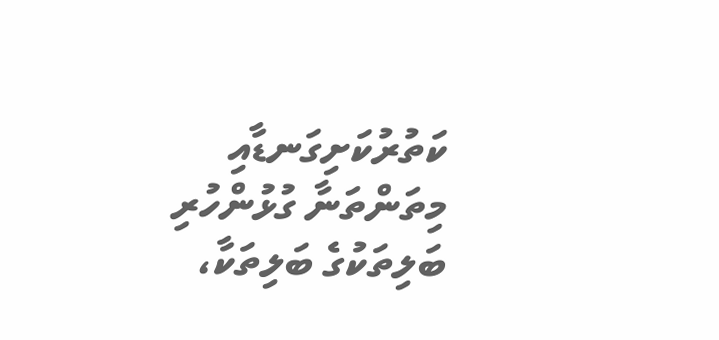ކަތުރުކަށިގަނޑާއި މިތަންތަނާ ގުޅުންހުރި ބަލިތަކުގެ ބަލިތަކާ،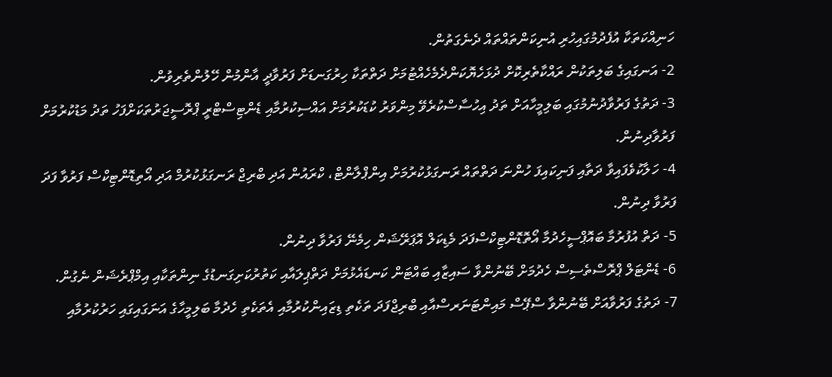ހަނިއްކަތަކާ އުފެދުމުގައިހުރި އުނިކަންތައްތައް ދެނެގަތުން.
2- އަނގައިގެ ބަލިތަކުން ރައްކާތެރިކޮށް ދުޅަހެޔޮކަންދެމެހެއްޓުމަށް ދަތްތަކާ ހިރުގަނޑަށް ފަރުވާދީ އާންމުން ހޭލުންތެރިވުން.
3- ދަތުގެ ފަރުވާދުނުމުގައި ބަލިމީހާއަށް ތަދު އިހުސާސްކުރެވޭ މިންވަރު ކުޑަކުރުމަށް އައްސިކުރުމާއި ޑެންޓިސްޓްރީ ޕްރޮސީޖަރުތަކަށްފަހު ތަދު މަޑުކުރުމަށް ފަރުވާދިނުން.
4- ހަލާކުވެފައިވާ ދަތާއި ފަނިކައިފަ ހުންނަ ދަތްތައް ރަނގަޅުކުރުމަށް އިންޕްލާންޓް، ކްރައުން އަދި ބްރިޖް ރަނގަޅުކުރުމް އަދި އޯތިޑޮންޓިކްސް ފަރުވާ ފަދަ ފަރުވާ ދިނުން.
5- ދަތް އުފުރުމާ ބައޮޕްސީހެދުމާ އޯތޮޑޮންޓިކްސްފަދަ މެޑިކަލް އޮޕަރޭޝަން ހިމެނޭ ފަރުވާ ދިނުން.
6- ޑެންޓަލް ޕްރޮސްތެސިސް ހެދުމަށް ބޭނުންވާ ސައިޒާއި ބައްޓަން ކަނޑައެޅުމަށް ދަތްޕިލައާއި ކަތުރުކަށިގަނޑުގެ ނިންތަކާއި އިމްޕްރެޝަން ނެގުން.
7- ދަތުގެ ފަރުވާއަށް ބޭނުންވާ ސްޕޭސް މައިންޓަނަރސްއާއި ބްރިޖްފަދަ ތަކެތި ޑިޒައިންކުރުމާއި އެތަކެތި ހެދުމާ ބަލިމީހާގެ އަނަގައިގައި ހަރުކުރުމާއި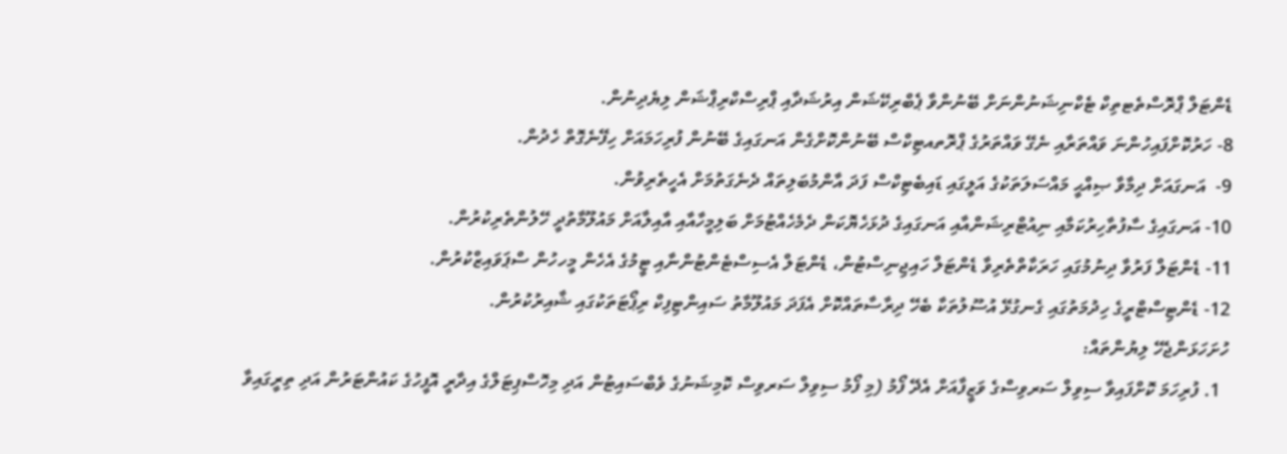ޑެންޓަލް ޕްރޮސްތެޓތިކް ޓެކްނިޝަނުންނަށް ބޭނުންވާ ޕެބްރިކޭޝަން އިރުޝަދާއި ޕްރިސްކްރިޕްޝަން ލިޔެދިނުން.
8- ހަރުކޮށްފައިހުންނަ ވައްތަރާއި ނެގޭ ވައްތަރުގެ ޕްރޮތއޓިކްސް ބޭނުންކޮށްގެން އަނގައިގެ ބޭނުން ފުރިހަމައަށް ހިފޭނެގޮތް ހެދުން.
9-  އަނގައަށް ދިމާވާ ޞިއްޙީ މައްސަލަތަކުގެ އަލީގައި ޑައިބެޓިކްސް ފަދަ އާންމުބަލިތައް ދެނެގަތުމަށް އެހީތެރިވުން.
10- އަނގައިގެ ސާފުތާހިރުކަމާއި ނިއުޓްރިޝަންއާއި އަނގައިގެ ދުޅަހެޔޮކަން ދެމެހެއްޓުމަށް ބަލިމީހާއާއި އާއިލާއަށް މައުލޫމާތުދީ ހޭލުންތެރިކުރުން.
11- ޑެންޓަލް ފަރުވާ ދިނުމުގައި ހަރަކާތްތެރިވާ ޑެންޓަލް ހައިޖިނިސްޓުން، ޑެންޓަލް އެސިސްޓެންޓުންނާއި ޓީމުގެ އެހެން މީހހުން ސްޕަވައިޒްކުރުން.
12- ޑެންޓިސްޓްރީގެ ހިދުމަތުގައި ގެނގުޅޭ އުސޫލުތަކާ ބެހޭ ދިރާސާތައްކޮށް އެފަދަ މައުލޫމާތު ސައިންޓިފިކް ރިޕޯޓަތަކުގައި ޝާއިރުކުރުން.
ހުށަހަޅަންޖެހޭ ލިޔުންތައް:
  1. ފުރިހަމަ ކޮށްފައިވާ ސިވިލް ސަރވިސްގެ ވަޒީފާއަށް އެދޭ ފޯމު (މި ފޯމު ސިވިލް ސަރވިސް ކޮމިޝަނުގެ ވެބްސައިޓުން އަދި މިހޮސްޕިޓަލްގެ އިދާރީ އޮފީހުގެ ކައުންޓަރުން އަދި ތިރީގައިވާ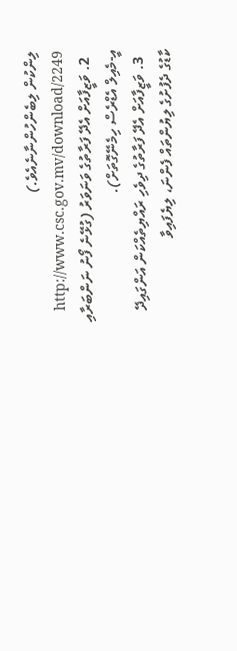ލިންކުން ލިބެންހުންނާނެއެވެ.) http://www.csc.gov.mv/download/2249
  2. ވަޒީފާއަށް އެދޭ ފަރާތުގެ ވަނަވަރު (ގުޅޭނެ ފޯނު ނަންބަރާއި އީ-މެއިލް އެޑްރެސް ހިމެނޭގޮތަށް).
  3. ވަޒީފާއަށް އެދޭ ފަރާތުގެ ދިވެހި ރައްޔިތެއްކަން އަންގައިދޭ ކާޑުގެ ދެފުށުގެ ލިޔުންތައް ފެންނަ، ލިޔެފައިވާ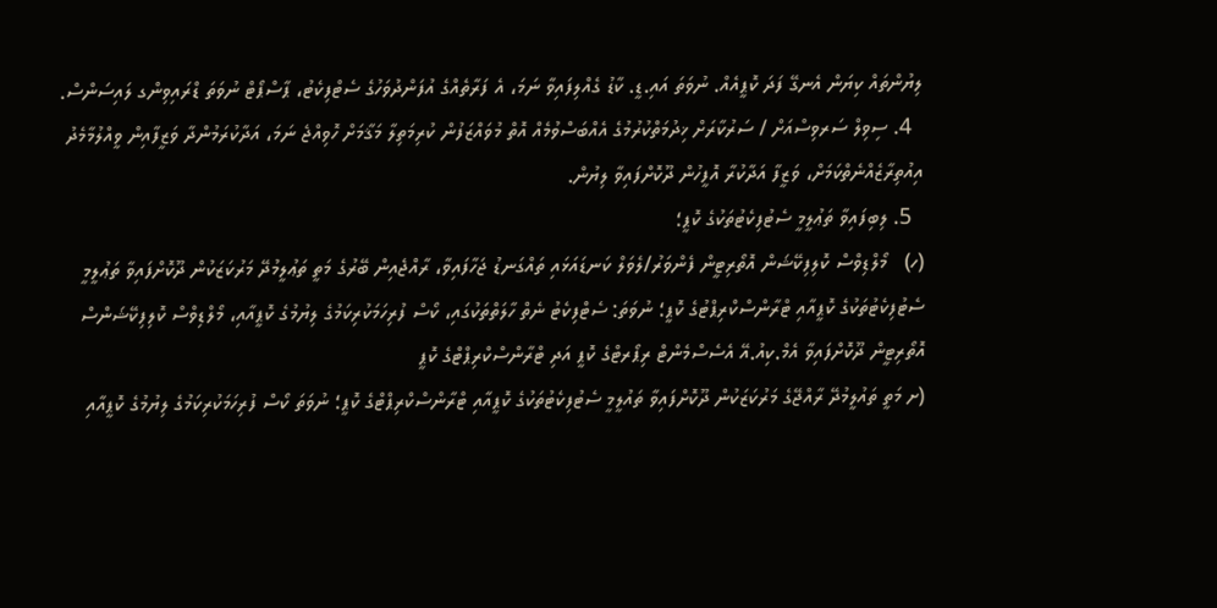ލިޔުންތައް ކިޔަން އެނގޭ ފަދަ ކޮޕީއެއް. ނުވަތަ އައި.ޑީ. ކާޑު ގެއްލިފައިވާ ނަމަ، އެ ފަރާތެއްގެ އުފަންދުވަހުގެ ސެޓްފިކެޓު، ޕާސްޕޯޓް ނުވަތަ ޑްރައިވިންގ ލައިސަންސް.
  4. ސިވިލް ސަރވިސްއަށް / ސަރުކާރަށް ޚިދުމަތްކުރުމުގެ އެއްބަސްވުމެއް އޮތް މުވައްޒަފުން ކުރިމަތިލާ މަޤާމަށް ހޮވިއްޖެ ނަމަ، އަދާކުރަމުންދާ ވަޒީފާއިން ވީއްލުމާމެދު އިއުތިރާޒެއްނެތްކަމަށް، ވަޒީފާ އަދާކުރާ އޮފީހުން ދޫކޮށްފައިވާ ލިޔުން.
  5. ލިބިފައިވާ ތަޢުލީމީ ސެޓުފިކެޓުތަކުގެ ކޮޕީ؛
(ހ)   މޯލްޑިވްސް ކޮލިފިކޭޝަން އޮތޯރިޓީން ފެންވަރު/ލެވަލް ކަނޑައަޅައި ތައްގަނޑު ޖަހާފައިވާ، ރާއްޖެއިން ބޭރުގެ މަތީ ތަޢުލީމުދޭ މަރުކަޒަކުން ދޫކޮށްފައިވާ ތަޢުލީމީ ސެޓުފިކެޓުތަކުގެ ކޮޕީއާއި ޓްރާންސްކްރިޕްޓުގެ ކޮޕީ؛ ނުވަތަ: ސެޓްފިކެޓު ނެތް ހާލަތްތަކުގައި، ކޯސް ފުރިހަމަކުރިކަމުގެ ލިޔުމުގެ ކޮޕީއާއި، މޯލްޑިވްސް ކޮލިފިކޭޝަންސް އޮތޯރިޓީން ދޫކޮށްފައިވާ އެމް.ކިއު.އޭ އެސެސްމެންޓް ރިޕޯރޓްގެ ކޮޕީ އަދި ޓްރާންސްކްރިޕްޓްގެ ކޮޕީ
(ށ މަތީ ތައުލީމުދޭ ރާއްޖޭގެ މަރުކަޒަކުން ދޫކޮށްފައިވާ ތައުލީމީ ސެޓުފިކެޓުތަކުގެ ކޮޕީއާއި ޓްރާންސްކްރިޕްޓްގެ ކޮޕީ؛ ނުވަތަ ކޯސް ފުރިހަމަކުރިކަމުގެ ލިޔުމުގެ ކޮޕީއާއި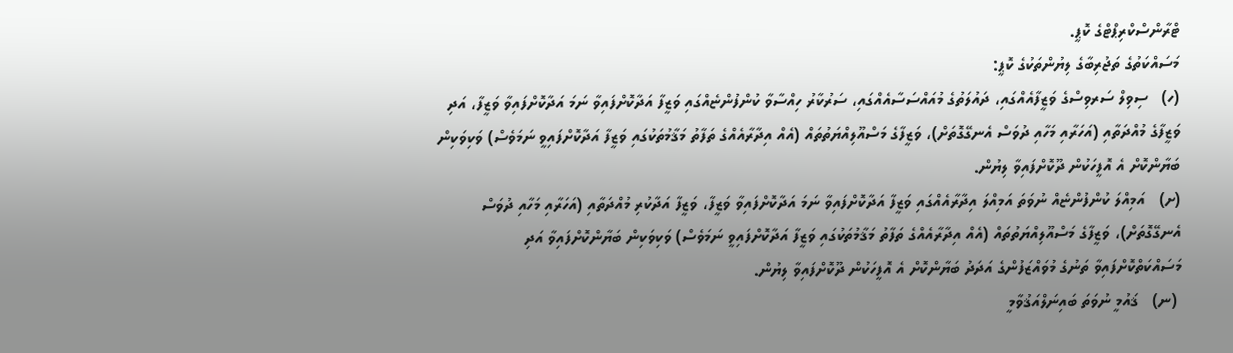ޓްރާންސްކްރިޕްޓްގެ ކޮޕީ.
މަސައްކަތުގެ ތަޖުރިބާގެ ލިޔުންތަކުގެ ކޮޕީ:
(ހ)   ސިވިލް ސަރވިސްގެ ވަޒީފާއެއްގައި، ދައުލަތުގެ މުއައްސަސާއެއްގައި، ސަރުކާރު ހިއްސާވާ ކުންފުންޏެއްގައި ވަޒީފާ އަދާކޮށްފައިވާ ނަމަ އަދާކޮށްފައިވާ ވަޒީފާ، އަދި ވަޒީފާގެ މުއްދަތާއި (އަހަރާއި މަހާއި ދުވަސް އެނގޭގޮތަށް)، ވަޒީފާގެ މަސްއޫލިއްޔަތުތައް (އެއް އިދާރާއެއްގެ ތަފާތު މަޤާމުތަކުގައި ވަޒީފާ އަދާކޮށްފައިވީ ނަމަވެސް) ވަކިވަކިން ބަޔާންކޮށް އެ އޮފީހަކުން ދޫކޮށްފައިވާ ލިޔުން.
(ށ)   އަމިއްލަ ކުންފުންޏެއް ނުވަތަ އަމިއްލަ އިދާރާއެއްގައި ވަޒީފާ އަދާކޮށްފައިވާ ނަމަ އަދާކޮށްފައިވާ ވަޒީފާ، ވަޒީފާ އަދާކުރި މުއްދަތާއި (އަހަރާއި މަހާއި ދުވަސް އެނގޭގޮތަށް)، ވަޒީފާގެ މަސްއޫލިއްޔަތުތައް (އެއް އިދާރާއެއްގެ ތަފާތު މަޤާމުތަކުގައި ވަޒީފާ އަދާކޮށްފައިވީ ނަމަވެސް) ވަކިވަކިން ބަޔާންކޮށްފައިވާ އަދި މަސައްކަތްކޮށްފައިވާ ތަނުގެ މުވައްޒަފުންގެ އަދަދު ބަޔާންކޮށް އެ އޮފީހަކުން ދޫކޮށްފައިވާ ލިޔުން.
 (ނ)   ޤައުމީ ނުވަތަ ބައިނަލްއަޤުވާމީ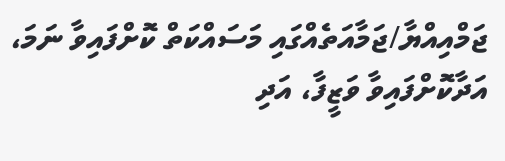ޖަމްއިއްޔާ/ޖަމާއަތެއްގައި މަސައްކަތް ކޮށްފައިވާ ނަމަ، އަދާކޮށްފައިވާ ވަޒީފާ، އަދި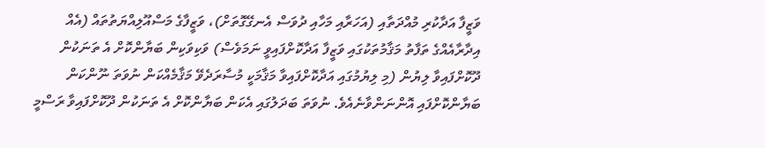ވަޒީފާ އަދާކުރި މުއްދަތާއި (އަހަރާއި މަހާއި ދުވަސް އެނގޭގޮތަށް)، ވަޒީފާގެ މަސްއޫލިއްޔަތުތައް (އެއް އިދާރާއެއްގެ ތަފާތު މަޤާމުތަކުގައި ވަޒީފާ އަދާކޮށްފައިވީ ނަމަވެސް) ވަކިވަކިން ބަޔާންކޮށް އެ ތަނަކުން ދޫކޮށްފައިވާ ލިޔުން (މި ލިޔުމުގައި އަދާކޮށްފައިވާ މަޤާމަކީ މުސާރަދެވޭ މަޤާމެއްކަން ނުވަތަ ނޫންކަން ބަޔާންކޮށްފައި އޮންނަންވާނެއެވެ. ނުވަތަ ބަދަލުގައި އެކަން ބަޔާންކޮށް އެ ތަނަކުން ދޫކޮށްފައިވާ ރަސްމީ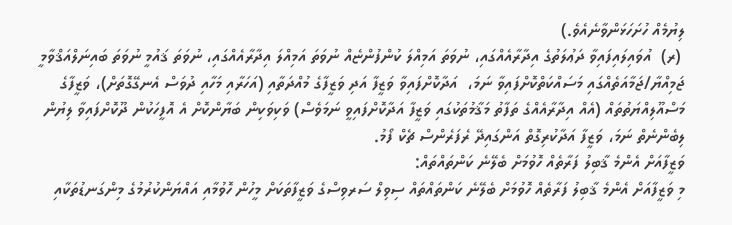ލިޔުމެއް ހުށަހަޅަންވާނެއެވެ.)
 (ރ)  އުވައިލައިފައިވާ ދަޢުލަތުގެ އިދާރާއެއްގައި، ނުވަތަ އަމިއްލަ ކުންފުންޏެއް ނުވަތަ އަމިއްލަ އިދާރާއެއްގައި، ނުވަތަ ޤައުމީ ނުވަތަ ބައިނަލްއަޤްވާމީ ޖަމިއްޔާ/ޖަމާއަތެއްގައި މަސައްކަތްކޮށްފައިވާ ނަމަ،  އަދާކޮށްފައިވާ ވަޒީފާ އަދި ވަޒީފާގެ މުއްދަތާއި (އަހަރާއި މަހާއި ދުވަސް އެނގޭގޮތަށް)، ވަޒީފާގެ މަސްއޫލިއްޔަތުތައް (އެއް އިދާރާއެއްގެ ތަފާތު މަޤާމުތަކުގައި ވަޒީފާ އަދާކޮށްފައިވީ ނަމަވެސް) ވަކިވަކިން ބަޔާންކޮށް އެ އޮފީހަކުން ދޫކޮށްފައިވާ ލިޔުން ލިބެންނެތް ނަމަ، ވަޒީފާ އަދާކުރިގޮތް އަންގައިދޭ ރެފަރެންސް ޗެކް ފޯމު.
ވަޒީފާއަށް އެންމެ ޤާބިލު ފަރާތެއް ހޮވުމަށް ބެލޭނެ ކަންތައްތައް:
މި ވަޒީފާއަށް އެންމެ ޤާބިލު ފަރާތެއް ހޮވުމަށް ބެލޭނެ ކަންތައްތައް ސިވިލް ސަރވިސްގެ ވަޒީފާތަކަށް މީހުން ހޮވުމާއި އައްޔަންކުރުމުގެ މިންގަނޑުތަކާއި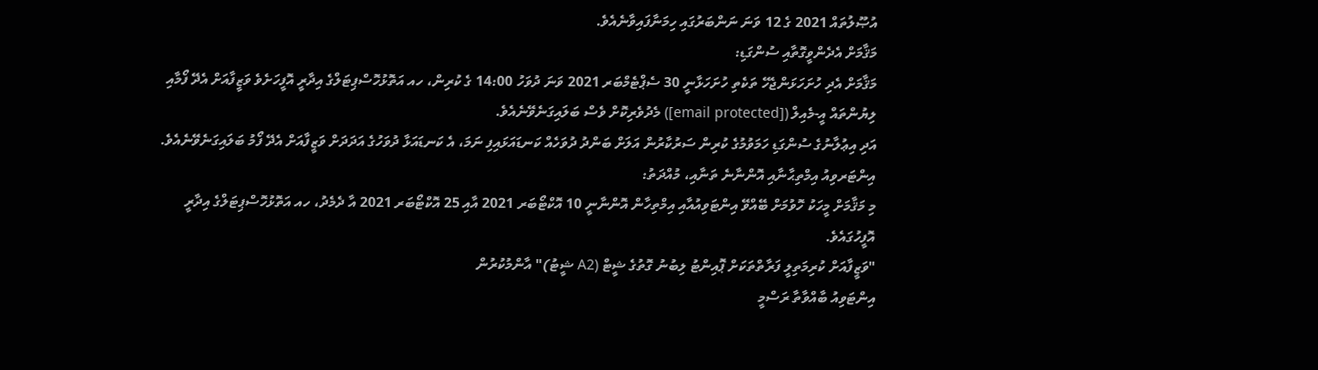އުޞޫލުތައް 2021 ގެ 12 ވަނަ ނަންބަރުގައި ހިމަނާފައިވާނެއެވެ.
މަޤާމަށް އެދެންވީގޮތާއި ސުންގަޑި:
މަޤާމަށް އެދި ހުށަހަޅަންޖެހޭ ތަކެތި ހުށަހަޅާނީ 30 ސެޕްޓެމްބަރ 2021 ވަނަ ދުވަހު 14:00 ގެ ކުރިން، ހއ އަތޮޅުހޮސްޕިޓަލްގެ އިދާރީ އޮފީހަށެވެ ވަޒީފާއަށް އެދޭ ފޯމާއި ލިޔުންތައް އީ-މެއިލް ([email protected]) މެދުވެރިކޮށް ވެސް ބަލައިގަނެވޭނެއެވެ.
އަދި އިޢުލާނުގެ ސުންގަޑި ހަމަވުމުގެ ކުރިން ސަރުކާރުން އަލަށް ބަންދު ދުވަހެއް ކަނޑައަޅައިފި ނަމަ، އެ ކަނޑައަޅާ ދުވަހުގެ އަދަދަށް ވަޒީފާއަށް އެދޭ ފޯމު ބަލައިގަނެވޭނެއެވެ.
އިންޓަރވިއު އިމްތިޙާނާއި އޮންނާނެ ތަނާއި، މުއްދަތު:
މި މަޤާމަށް މީހަކު ހޮވުމަށް ބޭއްވޭ އިންޓަވިއުއާއި އިމްތިހާން އޮންނާނީ 10 އޮކްޓޯބަރ 2021 އާއި 25 އޮކްޓޯބަރ 2021 އާ ދެމެދު، ހއ އަތޮޅުހޮސްޕިޓަލްގެ އިދާރީ އޮފީހުގައެވެ.
"ވަޒީފާއަށް ކުރިމަތިލީ ފަރާތްތަކަށް ޕޮއިންޓު ލިބުނު ގޮތުގެ ޝީޓް (A2 ޝީޓު)" އާންމުކުރުން
އިންޓަވިއު ބާއްވާތާ ރަސްމީ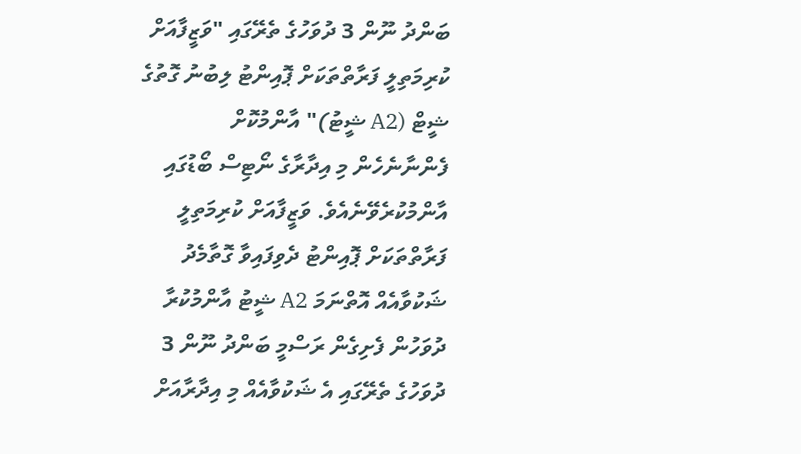ބަންދު ނޫން 3 ދުވަހުގެ ތެރޭގައި "ވަޒީފާއަށް ކުރިމަތިލީ ފަރާތްތަކަށް ޕޮއިންޓު ލިބުނު ގޮތުގެ ޝީޓް (A2 ޝީޓު)" އާންމުކޮށް ފެންނާނެހެން މި އިދާރާގެ ނޯޓިސް ބޯޑުގައި އާންމުކުރެވޭނެއެވެ. ވަޒީފާއަށް ކުރިމަތިލީ ފަރާތްތަކަށް ޕޮއިންޓު ދެވިފައިވާ ގޮތާމެދު ޝަކުވާއެއް އޮތްނަމަ A2 ޝީޓު އާންމުކުރާ ދުވަހުން ފެށިގެން ރަސްމީ ބަންދު ނޫން 3 ދުވަހުގެ ތެރޭގައި އެ ޝަކުވާއެއް މި އިދާރާއަށް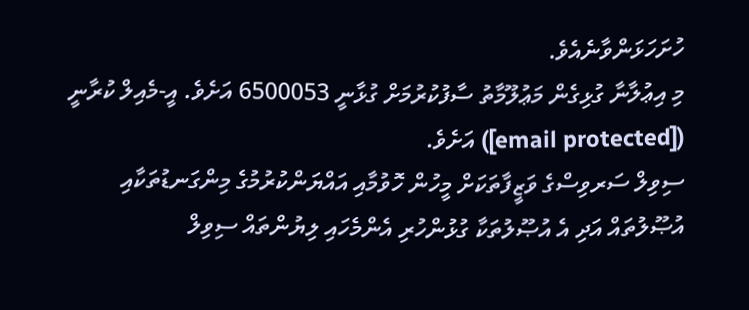ހުށަހަޅަންވާނެއެވެ.
މި އިޢުލާނާ ގުޅިގެން މަޢުލޫމާތު ސާފުކުރުމަށް ގުޅާނީ 6500053 އަށެވެ. އީ-މެއިލް ކުރާނީ ([email protected]) އަށެވެ.
ސިވިލް ސަރވިސްގެ ވަޒީފާތަކަށް މީހުން ހޮވުމާއި އައްޔަންކުރުމުގެ މިންގަނޑުތަކާއި އުޞޫލުތައް އަދި އެ އުޞޫލުތަކާ ގުޅުންހުރި އެންމެހައި ލިޔުންތައް ސިވިލް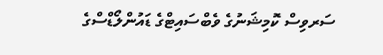ސަރވިސް ކޮމިޝަނުގެ ވެބްސައިޓްގެ ޑައުންލޯޑްސްގެ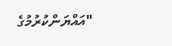"އައްޔަންކުރުމުގެ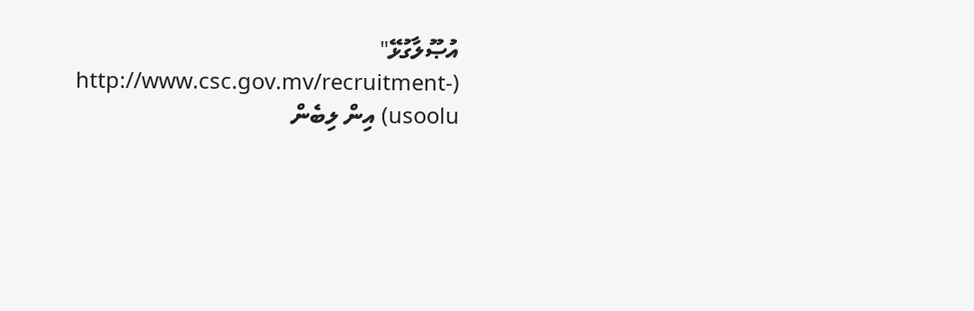އުޞޫލާގުޅޭ" (http://www.csc.gov.mv/recruitment-usoolu) އިން ލިބެން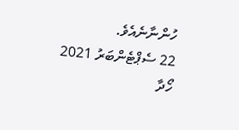ހުންނާނެއެވެ.
22 ސެޕްޓެންބަރު 2021
ހޯދާ